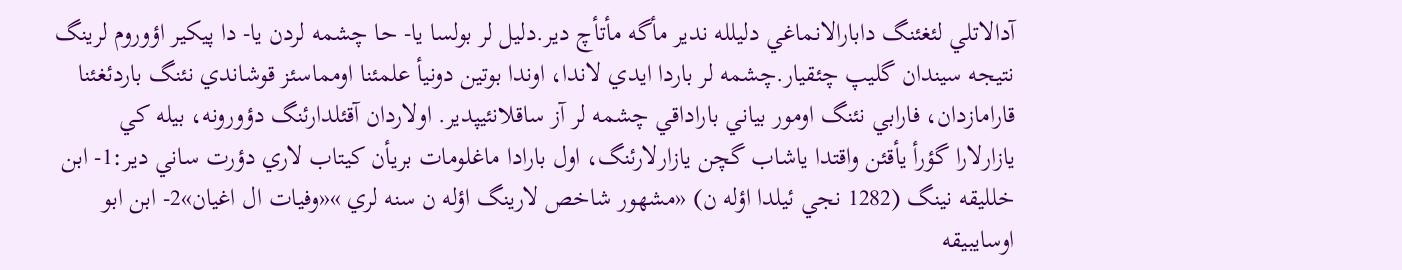آدالاتلي لئغئنگ دابارالانماغي دليلله ندير مأگه مأتأچ دير.دليل لر بولسا يا- حا چشمه لردن يا- دا پيكير اؤوروم لرينگ نتيجه سيندان گليپ چئقيار.چشمه لر باردا ايدي لاندا، اوندا بوتين دونيأ علمئنا اومماسئز قوشاندي نئنگ باردئغئنا قارامازدان، فارابي نئنگ اومور بياني باراداقي چشمه لر آز ساقلانئيپدير. اولاردان آقئلدارئنگ دؤورونه، بيله كي يازارلارا گؤرأ يأقئن واقتدا ياشاب گچن يازارلارئنگ، اول بارادا ماغلومات بريأن كيتاب لاري دؤرت ساني دير:1- ابن خلليقه نينگ (1282 نجي ئيلدا اؤله ن) «مشهور شاخص لارينگ اؤله ن سنه لري »«وفيات ال اغيان»2- ابن ابو اوسايبيقه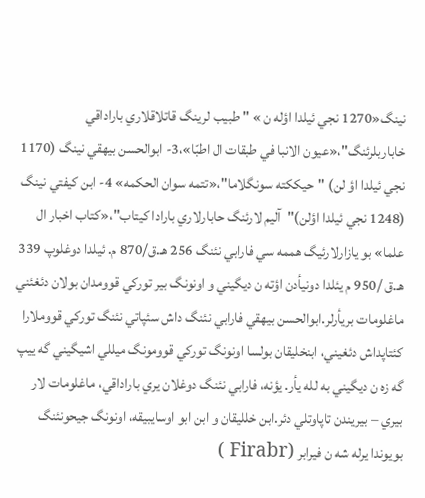نينگ«1270 نجي ئيلدا اؤله ن » " طبيب لرينگ قاتلاقلاري باراداقي خاباربلرئنگ"،«عيون الانبا في طبقات ال اطبّا»،3- ابوالحسن بيهقي نينگ (1170 نجي ئيلدا اؤ لن) "حيككته سونگلاما"،«تتمه سوان الحكمه» 4- ابن كيفتي نينگ (1248 نجي ئيلدا اؤلن)"آليم لارئنگ حابارلاري بارادا كيتاب"،«كتاب اخبار ال علما» بو يازارلارئيگ هممه سي فارابي نئنگ 256 هـ.ق/870 م. ئيلدا دوغلوپ 339 هـ.ق /950 م يئلدا دونيأدن اؤته ن ديگيني و اونونگ بير توركي قوومدان بولان دئغئني ماغلومات بريأرلر.ابوالحسن بيهقي فارابي نئنگ داش سئپاتي نئنگ توركي قووملارا كئتاپداش دئغيني، ابنخليقان بولسا اونونگ توركي قوومونگ ميللي اشيگيني گه ييپ گه زه ن ديگيني به لله يأر. يؤنه، فارابي نئنگ دوغلان يري باراداقي، ماغلومات لار بيري – بيريندن تاپاوتلي دئر.ابن خلليقان و ابن ابو اوسايبيقه، اونونگ جيحونئنگ بويوندا يرله شه ن فيرابر (Firabr )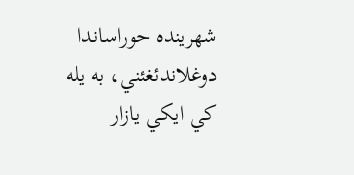شهرينده حوراساندا دوغلاندئغئني، به يله كي ايكي يازار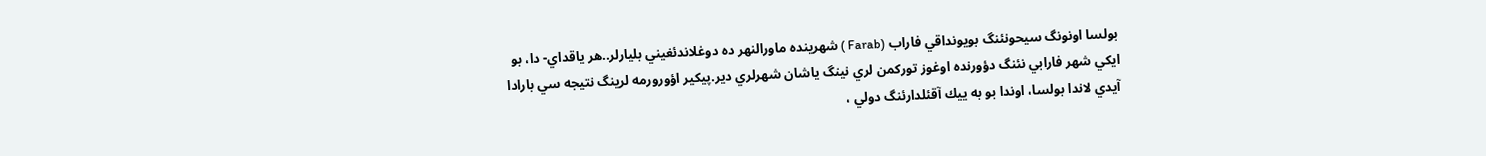بولسا اونونگ سيحونئنگ بويونداقي فاراب (Farab ) شهرينده ماورالنهر ده دوغلاندئغيني بليارلر..هر ياقداي- دا، بو ايكي شهر فارابي نئنگ دؤورنده اوغوز توركمن لري نينگ ياشان شهرلري دير.پيكير اؤورورمه لرينگ نتيجه سي بارادا آيدي لاندا بولسا، اوندا بو به ييك آقئلدارئنگ دولي ،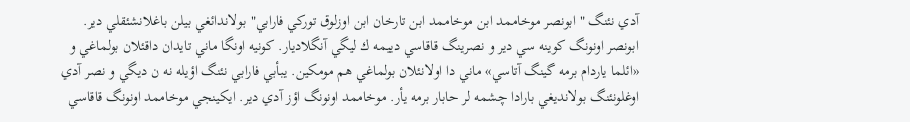آدي نئنگ " ابونصر موخاممد ابن موخاممد ابن تارخان ابن اوزلوق توركي فارابي" بولاندائغي بيلن باغلانشئقلي دير. ابونصر اونونگ كوينه سي دير و نصرينگ قاقاسي دييمه ك ليگي آنگلاديار. كونيه اونگا ماني تايدان داقئلان بولماغي و «ائلما ياردام برمه گينگ آتاسي» ماني دا اولانئلان بولماغي هم مومكين. يبأبي فارابي نئنگ اؤيله نه ن ديگي و نصر آدي اوغلونئنگ بولانديغي بارادا چشمه لر حابار برمه يأر. موخاممد اونونگ اؤز آدي دير. ايكينجي موخاممد اونونگ قاقاسي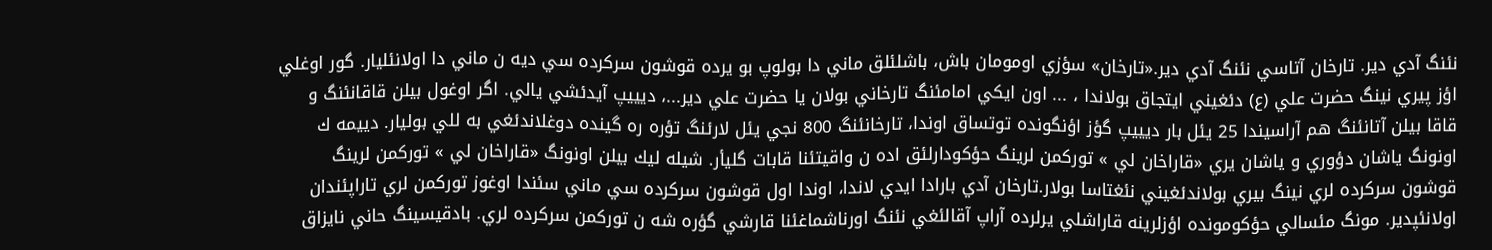نئنگ آدي دير. تارخان آتاسي نئنگ آدي دير.«تارخان» سؤزي اومومان باش، باشلئلق ماني دا بولوپ بو يرده قوشون سركرده سي ديه ن ماني دا اولانئليار. گور اوغلي اؤز پيري نينگ حضرت علي (ع) دئغيني ايتجاق بولاندا ، ... اون ايكي امامئنگ تارخاني بولان يا حضرت علي دير...، ديييپ آيدئشي يالي. اگر اوغول بيلن قاقانئنگ و قاقا بيلن آتانئنگ هم آراسيندا 25 يئل بار ديييپ گؤز اؤنگونده توتساق اوندا، تارخانئنگ 800 نجي يئل لارئنگ تؤره ره گينده دوغلاندئغي به للي بوليار. دييمه ك اونونگ ياشان دؤوري و ياشان يري «قاراخان لي » توركمن لرينگ حؤكودارلئق اده ن واقيتئنا قابات گليأر. شيله ليك بيلن اونونگ «قاراخان لي » توركمن لرينگ قوشون سركرده لري نينگ بيري بولاندئغيني نئغتاسا بولار.تارخان آدي بارادا ايدي لاندا، اوندا اول قوشون سركرده سي ماني سئندا اوغوز توركمن لري تاراپئندان اولانئپدير. مونگ مئسالي حؤكومونده اؤزلرينه قاراشلي يرلرده آراپ آقالئغي نئنگ اورناشماغئنا قارشي گؤره شه ن توركمن سركرده لري. بادقيسينگ حاني نايزاق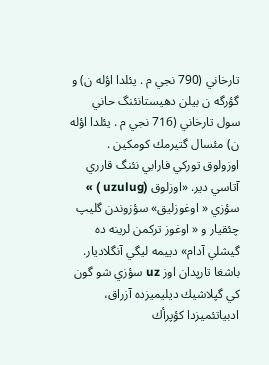تارخاني (790 نجي م . يئلدا اؤله ن) و گؤرگه ن بيلن دهيستانئنگ حاني سول تارخاني (716 نجي م . يئلدا اؤله ن) مئسال گتيرمك كومكين . اوزولوق توركي فارابي نئنگ قارري آتاسي دير. «اوزلوق (uzulug ) » سؤزي « اوغوزليق» سؤزوندن گليپ چئقيار و « اوغوز تركمن لرينه ده گيشلي آدام» دييمه ليگي آنگلاديار. باشغا تارپدان اوز uz سؤزي شو گون كي گپلاشيك ديليميزده آزراق، ادبياتئميزدا كؤپرأك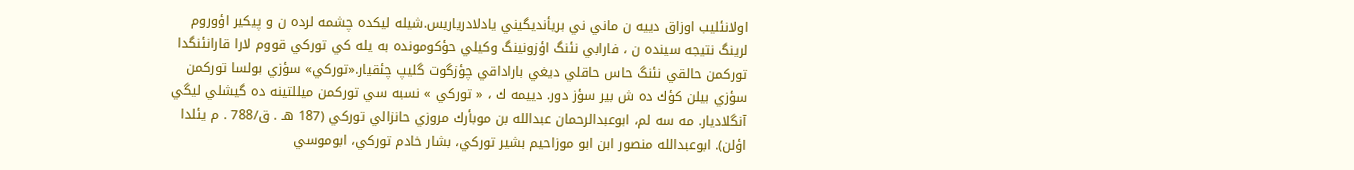اولانئليب اوزاق دييه ن ماني ني بريأنديگيني يادلادرياريس.شيله ليكده چشمه لرده ن و پيكير اؤوروم لرينگ نتيجه سينده ن ، فارابي نئنگ اؤزونينگ وكيلي حؤكومونده به يله كي توركي قووم لارا قارانئنگدا توركمن حالقي نئنگ حاس حاقلي ديغي باراداقي چؤزگوت گليپ چئقيار.«توركي» سؤزي بولسا توركمن سؤزي بيلن كؤك ده ش بير سؤز دور. دييمه ك ، « توركي » نسبه سي توركمن ميللتينه ده گيشلي ليگي آنگلاديار. مه سه لم، ابوعبدالرحمان عبدالله بن موبأرك مروزي حانزالي توركي (187 هـ . ق/788 . م يئلدا اؤلن). ابوعبدالله منصور ابن ابو موزاحيم بشير توركي، بشار خادم توركي، ابوموسي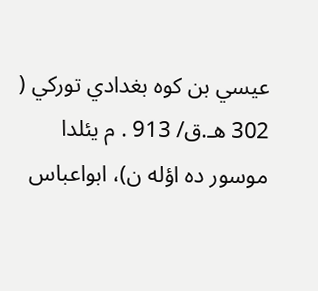عيسي بن كوه بغدادي توركي ( 302 هـ.ق/ 913 . م يئلدا موسور ده اؤله ن)، ابواعباس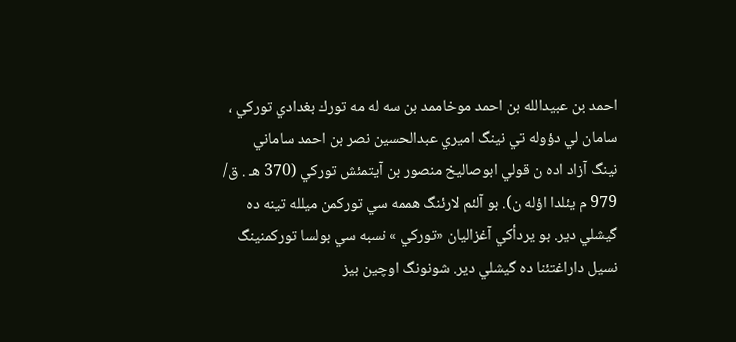احمد بن عبيدالله بن احمد موخاممد بن سه له مه تورك بغدادي توركي ، سامان لي دؤوله تي نينگ اميري عبدالحسين نصر بن احمد ساماني نينگ آزاد اده ن قولي ابوصاليخ منصور بن آيتمئش توركي (370 هـ . ق/ 979 م يئلدا اؤله ن). بو آلئم لارئنگ هممه سي توركمن ميلله تينه ده گيشلي دير. بو يردأكي آغزاليان «توركي » نسبه سي بولسا توركمنينگ نسيل داراغتئنا ده گيشلي دير. شونونگ اوچين بيز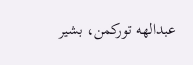عبدالهه توركمن، بشير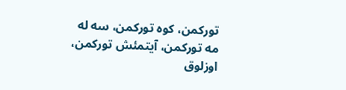توركمن، كوه توركمن، سه له مه توركمن، آيتمئش توركمن، اوزلوق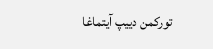توركمن دييپ آيتماغا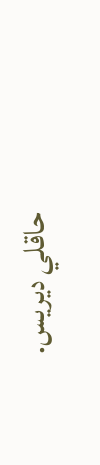حاقلي ديريس.